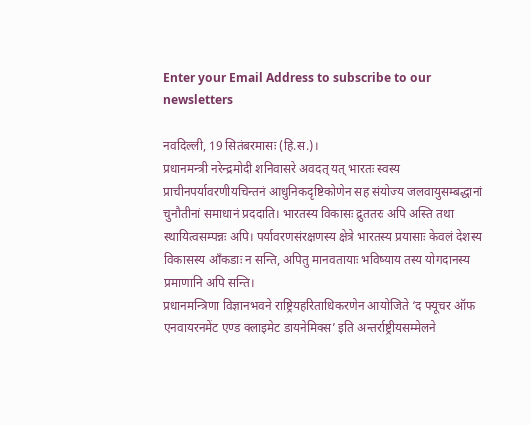Enter your Email Address to subscribe to our newsletters

नवदिल्ली, 19 सितंबरमासः (हि.स.)।
प्रधानमन्त्री नरेन्द्रमोदी शनिवासरे अवदत् यत् भारतः स्वस्य प्राचीनपर्यावरणीयचिन्तनं आधुनिकदृष्टिकोणेन सह संयोज्य जलवायुसम्बद्धानां चुनौतीनां समाधानं प्रददाति। भारतस्य विकासः द्रुततरः अपि अस्ति तथा स्थायित्वसम्पन्नः अपि। पर्यावरणसंरक्षणस्य क्षेत्रे भारतस्य प्रयासाः केवलं देशस्य विकासस्य आँकडाः न सन्ति, अपितु मानवतायाः भविष्याय तस्य योगदानस्य प्रमाणानि अपि सन्ति।
प्रधानमन्त्रिणा विज्ञानभवने राष्ट्रियहरिताधिकरणेन आयोजिते ‘द फ्यूचर ऑफ एनवायरनमेंट एण्ड क्लाइमेट डायनेमिक्स’ इति अन्तर्राष्ट्रीयसम्मेलने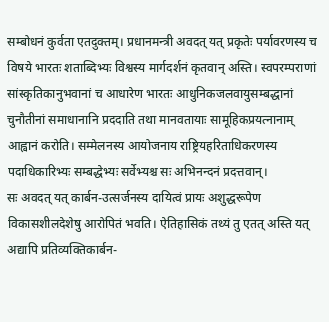सम्बोधनं कुर्वता एतदुक्तम्। प्रधानमन्त्री अवदत् यत् प्रकृतेः पर्यावरणस्य च विषये भारतः शताब्दिभ्यः विश्वस्य मार्गदर्शनं कृतवान् अस्ति। स्वपरम्पराणां सांस्कृतिकानुभवानां च आधारेण भारतः आधुनिकजलवायुसम्बद्धानां चुनौतीनां समाधानानि प्रददाति तथा मानवतायाः सामूहिकप्रयत्नानाम् आह्वानं करोति। सम्मेलनस्य आयोजनाय राष्ट्रियहरिताधिकरणस्य पदाधिकारिभ्यः सम्बद्धेभ्यः सर्वेभ्यश्च सः अभिनन्दनं प्रदत्तवान्।
सः अवदत् यत् कार्बन-उत्सर्जनस्य दायित्वं प्रायः अशुद्धरूपेण विकासशीलदेशेषु आरोपितं भवति। ऐतिहासिकं तथ्यं तु एतत् अस्ति यत् अद्यापि प्रतिव्यक्तिकार्बन-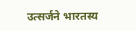उत्सर्जने भारतस्य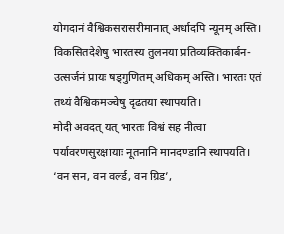योगदानं वैश्विकसरासरीमानात् अर्धादपि न्यूनम् अस्ति। विकसितदेशेषु भारतस्य तुलनया प्रतिव्यक्तिकार्बन-उत्सर्जनं प्रायः षड्गुणितम् अधिकम् अस्ति। भारतः एतं तथ्यं वैश्विकमञ्चेषु दृढतया स्थापयति।
मोदी अवदत् यत् भारतः विश्वं सह नीत्वा पर्यावरणसुरक्षायाः नूतनानि मानदण्डानि स्थापयति। ‘वन सन, वन वर्ल्ड, वन ग्रिड’,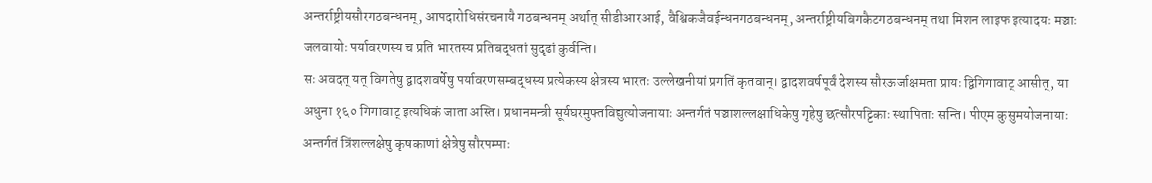अन्तर्राष्ट्रीयसौरगठबन्धनम्, आपदारोधिसंरचनायै गठबन्धनम् अर्थात् सीडीआरआई, वैश्विकजैवईन्धनगठबन्धनम्, अन्तर्राष्ट्रीयबिगकैटगठबन्धनम् तथा मिशन लाइफ इत्यादयः मञ्चाः जलवायोः पर्यावरणस्य च प्रति भारतस्य प्रतिबद्धतां सुदृढां कुर्वन्ति।
सः अवदत् यत् विगतेषु द्वादशवर्षेषु पर्यावरणसम्बद्धस्य प्रत्येकस्य क्षेत्रस्य भारतः उल्लेखनीयां प्रगतिं कृतवान्। द्वादशवर्षपूर्वं देशस्य सौरऊर्जाक्षमता प्रायः द्विगिगावाट् आसीत्, या अधुना १६० गिगावाट् इत्यधिकं जाता अस्ति। प्रधानमन्त्री सूर्यघरमुफ्तविद्युत्योजनायाः अन्तर्गतं पञ्चाशल्लक्षाधिकेषु गृहेषु छत्सौरपट्टिकाः स्थापिताः सन्ति। पीएम कुसुमयोजनायाः अन्तर्गतं त्रिंशल्लक्षेषु कृषकाणां क्षेत्रेषु सौरपम्पाः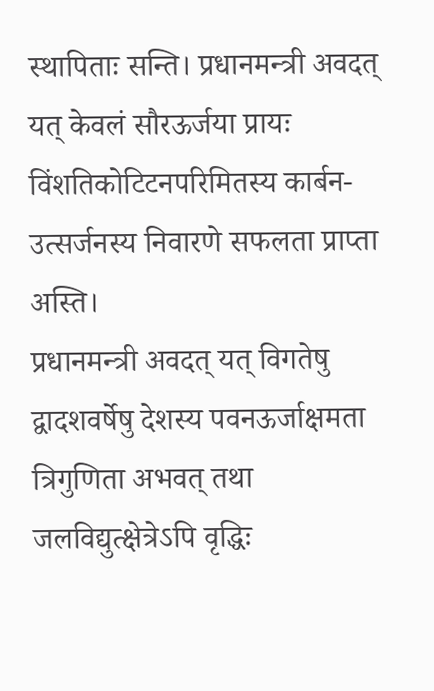स्थापिताः सन्ति। प्रधानमन्त्री अवदत् यत् केवलं सौरऊर्जया प्रायः विंशतिकोटिटनपरिमितस्य कार्बन-उत्सर्जनस्य निवारणे सफलता प्राप्ता अस्ति।
प्रधानमन्त्री अवदत् यत् विगतेषु द्वादशवर्षेषु देशस्य पवनऊर्जाक्षमता त्रिगुणिता अभवत् तथा जलविद्युत्क्षेत्रेऽपि वृद्धिः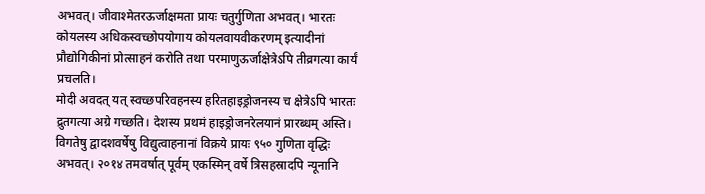अभवत्। जीवाश्मेतरऊर्जाक्षमता प्रायः चतुर्गुणिता अभवत्। भारतः कोयलस्य अधिकस्वच्छोपयोगाय कोयलवायवीकरणम् इत्यादीनां प्रौद्योगिकीनां प्रोत्साहनं करोति तथा परमाणुऊर्जाक्षेत्रेऽपि तीव्रगत्या कार्यं प्रचलति।
मोदी अवदत् यत् स्वच्छपरिवहनस्य हरितहाइड्रोजनस्य च क्षेत्रेऽपि भारतः द्रुतगत्या अग्रे गच्छति। देशस्य प्रथमं हाइड्रोजनरेलयानं प्रारब्धम् अस्ति। विगतेषु द्वादशवर्षेषु विद्युत्वाहनानां विक्रये प्रायः ९५० गुणिता वृद्धिः अभवत्। २०१४ तमवर्षात् पूर्वम् एकस्मिन् वर्षे त्रिसहस्रादपि न्यूनानि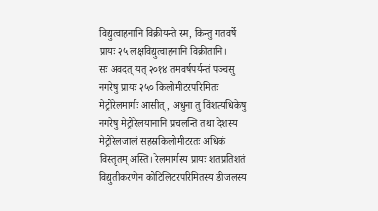विद्युत्वाहनानि विक्रीयन्ते स्म, किन्तु गतवर्षे प्रायः २५ लक्षविद्युत्वाहनानि विक्रीतानि।
सः अवदत् यत् २०१४ तमवर्षपर्यन्तं पञ्चसु नगरेषु प्रायः २५० किलोमीटरपरिमितः मेट्रोरेलमार्गः आसीत्, अधुना तु विंशत्यधिकेषु नगरेषु मेट्रोरेलयानानि प्रचलन्ति तथा देशस्य मेट्रोरेलजालं सहस्रकिलोमीटरतः अधिकं विस्तृतम् अस्ति। रेलमार्गस्य प्रायः शतप्रतिशतं विद्युतीकरणेन कोटिलिटरपरिमितस्य डीजलस्य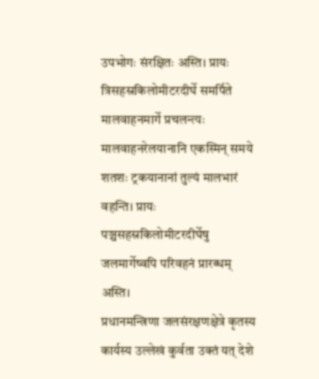उपभोगः संरक्षितः अस्ति। प्रायः त्रिसहस्रकिलोमीटरदीर्घे समर्पिते मालवाहनमार्गे प्रचलन्त्यः मालवाहनरेलयानानि एकस्मिन् समये शतशः ट्रकयानानां तुल्यं मालभारं वहन्ति। प्रायः पञ्चसहस्रकिलोमीटरदीर्घेषु जलमार्गेष्वपि परिवहनं प्रारब्धम् अस्ति।
प्रधानमन्त्रिणा जलसंरक्षणक्षेत्रे कृतस्य कार्यस्य उल्लेखं कुर्वता उक्तं यत् देशे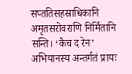सप्ततिसहस्राधिकानि अमृतसरोवराणि निर्मितानि सन्ति। ‘कैच द रेन’ अभियानस्य अन्तर्गतं प्रायः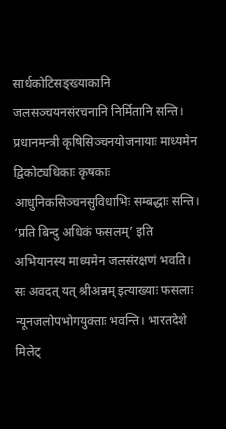सार्धकोटिसङ्ख्याकानि जलसञ्चयनसंरचनानि निर्मितानि सन्ति। प्रधानमन्त्री कृषिसिञ्चनयोजनायाः माध्यमेन द्विकोट्यधिकाः कृषकाः आधुनिकसिञ्चनसुविधाभिः सम्बद्धाः सन्ति। ‘प्रति बिन्दु अधिकं फसलम्’ इति अभियानस्य माध्यमेन जलसंरक्षणं भवति।
सः अवदत् यत् श्रीअन्नम् इत्याख्याः फसलाः न्यूनजलोपभोगयुक्ताः भवन्ति। भारतदेशे मिलेट्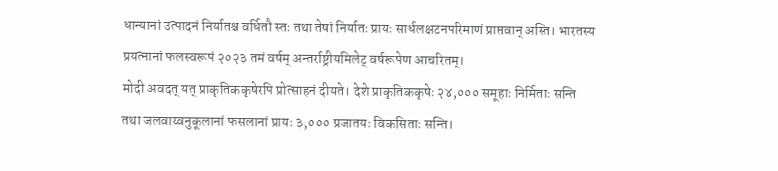धान्यानां उत्पादनं निर्यातश्च वर्धितौ स्तः तथा तेषां निर्यातः प्रायः सार्धलक्षटनपरिमाणं प्राप्तवान् अस्ति। भारतस्य प्रयत्नानां फलस्वरूपं २०२३ तमं वर्षम् अन्तर्राष्ट्रीयमिलेट् वर्षरूपेण आचरितम्।
मोदी अवदत् यत् प्राकृतिककृषेरपि प्रोत्साहनं दीयते। देशे प्राकृतिककृषेः २४,००० समूहाः निर्मिताः सन्ति तथा जलवाय्वनुकूलानां फसलानां प्रायः ३,००० प्रजातयः विकसिताः सन्ति।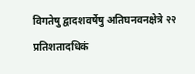विगतेषु द्वादशवर्षेषु अतिघनवनक्षेत्रे २२ प्रतिशतादधिकं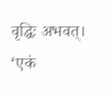वृद्धिः अभवत्। ‘एकं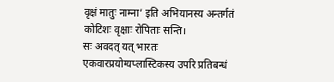वृक्षं मातुः नाम्ना’ इति अभियानस्य अन्तर्गतं कोटिशः वृक्षाः रोपिताः सन्ति।
सः अवदत् यत् भारतः एकवारप्रयोग्यप्लास्टिकस्य उपरि प्रतिबन्धं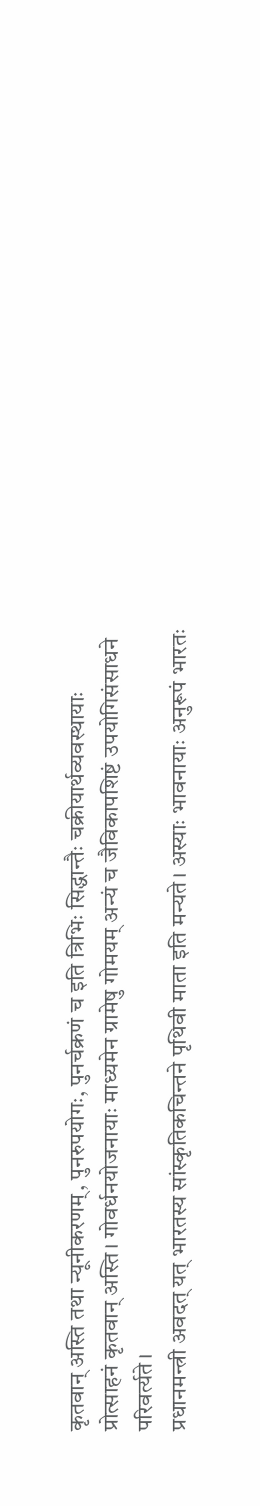कृतवान् अस्ति तथा न्यूनीकरणम्, पुनरुपयोगः, पुनर्चक्रणं च इति त्रिभिः सिद्धान्तैः चक्रीयार्थव्यवस्थायाः प्रोत्साहनं कृतवान् अस्ति। गोवर्धनयोजनायाः माध्यमेन ग्रामेषु गोमयम् अन्यं च जैविकापशिष्टं उपयोगिसंसाधने परिवर्त्यते।
प्रधानमन्त्री अवदत् यत् भारतस्य सांस्कृतिकचिन्तने पृथिवी माता इति मन्यते। अस्याः भावनायाः अनुरूपं भारतः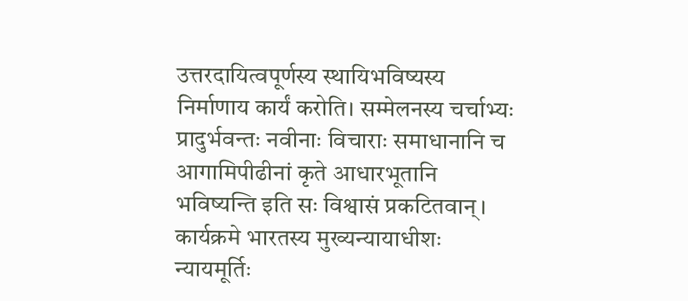उत्तरदायित्वपूर्णस्य स्थायिभविष्यस्य निर्माणाय कार्यं करोति। सम्मेलनस्य चर्चाभ्यः प्रादुर्भवन्तः नवीनाः विचाराः समाधानानि च आगामिपीढीनां कृते आधारभूतानि भविष्यन्ति इति सः विश्वासं प्रकटितवान्।
कार्यक्रमे भारतस्य मुख्यन्यायाधीशः न्यायमूर्तिः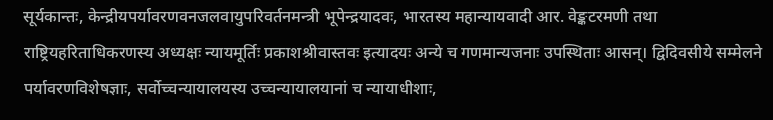सूर्यकान्तः, केन्द्रीयपर्यावरणवनजलवायुपरिवर्तनमन्त्री भूपेन्द्रयादवः, भारतस्य महान्यायवादी आर. वेङ्कटरमणी तथा राष्ट्रियहरिताधिकरणस्य अध्यक्षः न्यायमूर्तिः प्रकाशश्रीवास्तवः इत्यादयः अन्ये च गणमान्यजनाः उपस्थिताः आसन्। द्विदिवसीये सम्मेलने पर्यावरणविशेषज्ञाः, सर्वोच्चन्यायालयस्य उच्चन्यायालयानां च न्यायाधीशाः,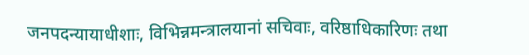जनपदन्यायाधीशाः, विभिन्नमन्त्रालयानां सचिवाः, वरिष्ठाधिकारिणः तथा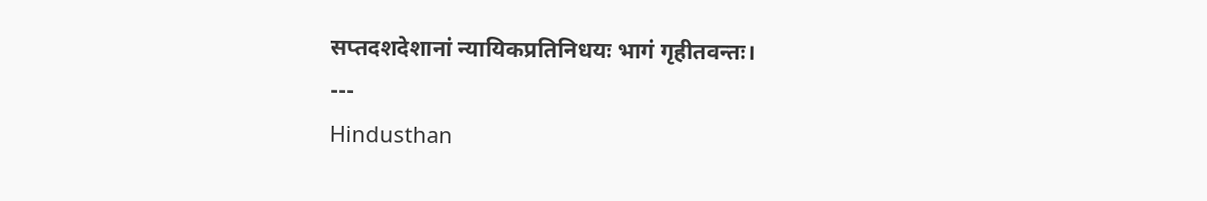सप्तदशदेशानां न्यायिकप्रतिनिधयः भागं गृहीतवन्तः।
---
Hindusthan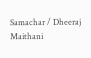Samachar / Dheeraj Maithani